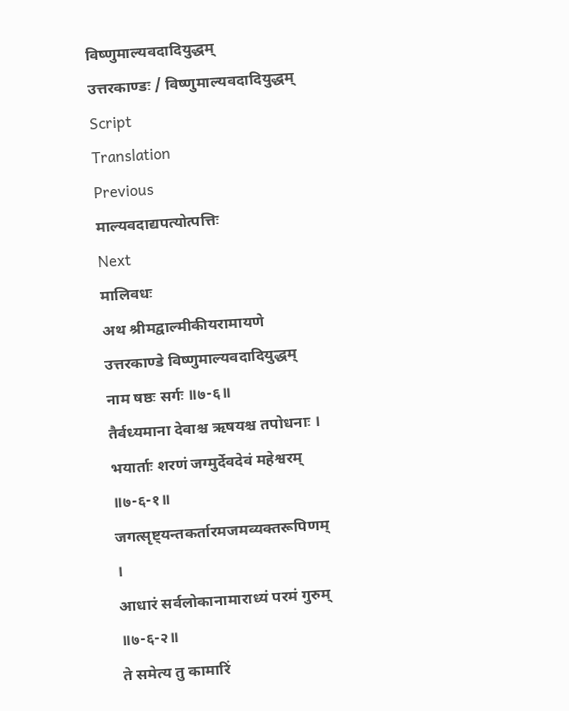विष्णुमाल्यवदादियुद्धम्
उत्तरकाण्डः / विष्णुमाल्यवदादियुद्धम्
Script
Translation
Previous
माल्यवदाद्यपत्योत्पत्तिः
Next
मालिवधः
अथ श्रीमद्वाल्मीकीयरामायणे उत्तरकाण्डे विष्णुमाल्यवदादियुद्धम् नाम षष्ठः सर्गः ॥७-६॥
तैर्वध्यमाना देवाश्च ऋषयश्च तपोधनाः ।
भयार्ताः शरणं जग्मुर्देवदेवं महेश्वरम् ॥७-६-१॥
जगत्सृष्ट्यन्तकर्तारमजमव्यक्तरूपिणम् ।
आधारं सर्वलोकानामाराध्यं परमं गुरुम् ॥७-६-२॥
ते समेत्य तु कामारिं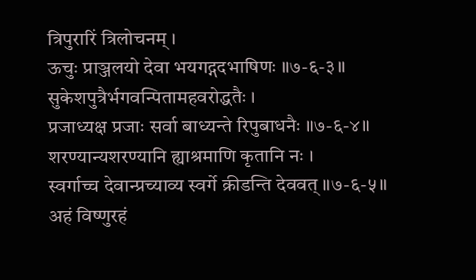त्रिपुरारिं त्रिलोचनम् ।
ऊचुः प्राञ्जलयो देवा भयगद्गदभाषिणः ॥७-६-३॥
सुकेशपुत्रैर्भगवन्पितामहवरोद्धतैः ।
प्रजाध्यक्ष प्रजाः सर्वा बाध्यन्ते रिपुबाधनैः ॥७-६-४॥
शरण्यान्यशरण्यानि ह्याश्रमाणि कृतानि नः ।
स्वर्गाच्च देवान्प्रच्याव्य स्वर्गे क्रीडन्ति देववत् ॥७-६-५॥
अहं विष्णुरहं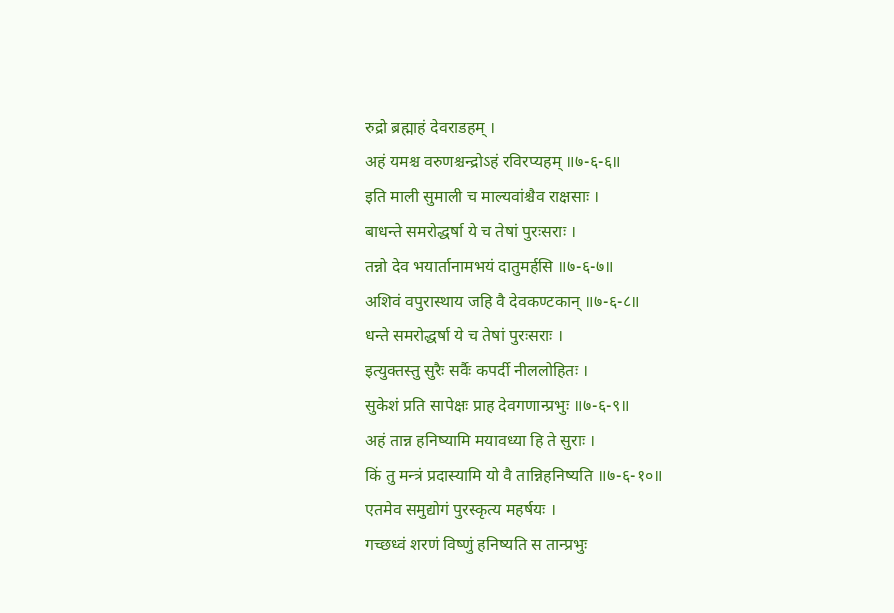रुद्रो ब्रह्माहं देवराडहम् ।
अहं यमश्च वरुणश्चन्द्रोऽहं रविरप्यहम् ॥७-६-६॥
इति माली सुमाली च माल्यवांश्चैव राक्षसाः ।
बाधन्ते समरोद्धर्षा ये च तेषां पुरःसराः ।
तन्नो देव भयार्तानामभयं दातुमर्हसि ॥७-६-७॥
अशिवं वपुरास्थाय जहि वै देवकण्टकान् ॥७-६-८॥
धन्ते समरोद्धर्षा ये च तेषां पुरःसराः ।
इत्युक्तस्तु सुरैः सर्वैः कपर्दी नीललोहितः ।
सुकेशं प्रति सापेक्षः प्राह देवगणान्प्रभुः ॥७-६-९॥
अहं तान्न हनिष्यामि मयावध्या हि ते सुराः ।
किं तु मन्त्रं प्रदास्यामि यो वै तान्निहनिष्यति ॥७-६-१०॥
एतमेव समुद्योगं पुरस्कृत्य महर्षयः ।
गच्छध्वं शरणं विष्णुं हनिष्यति स तान्प्रभुः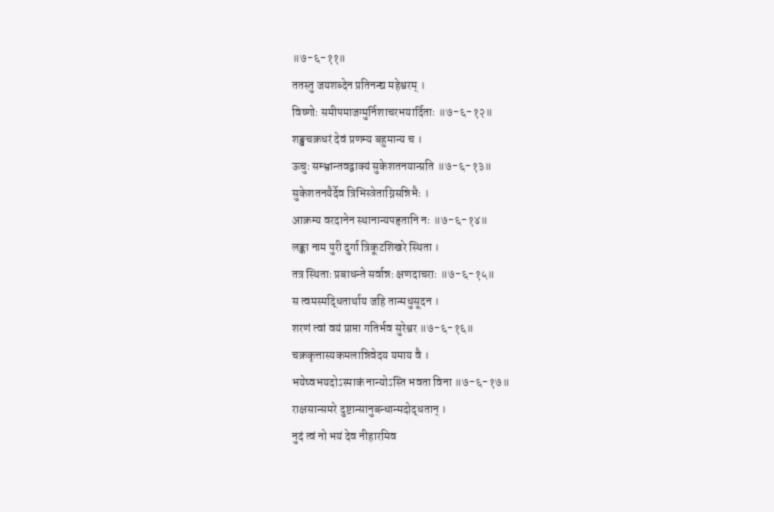॥७-६-११॥
ततस्तु जयशब्देन प्रतिनन्द्य महेश्वरम् ।
विष्णोः समीपमाजग्मुर्निशाचरभयार्दिताः ॥७-६-१२॥
शङ्खचक्रधरं देवं प्रणम्य बहुमान्य च ।
ऊचुः सम्भ्रान्तवद्वाक्यं सुकेशतनयान्प्रति ॥७-६-१३॥
सुकेशतनयैर्देव त्रिभिस्त्रेताग्निसन्निभैः ।
आक्रम्य वरदानेन स्थानान्यपहृतानि नः ॥७-६-१४॥
लङ्का नाम पुरी दुर्गा त्रिकूटशिखरे स्थिता ।
तत्र स्थिताः प्रबाधन्ते सर्वान्नः क्षणदाचराः ॥७-६-१५॥
स त्वमस्मद्धितार्थाय जहि तान्मधुसूदन ।
शरणं त्वां वयं प्राप्ता गतिर्भव सुरेश्वर ॥७-६-१६॥
चक्रकृत्तास्यकमलान्निवेदय यमाय वै ।
भयेष्वभयदोऽस्माकं नान्योऽस्ति भवता विना ॥७-६-१७॥
राक्षसान्समरे दुष्टान्सानुबन्धान्मदोद्धतान् ।
नुदं त्वं नो भयं देव नीहारमिव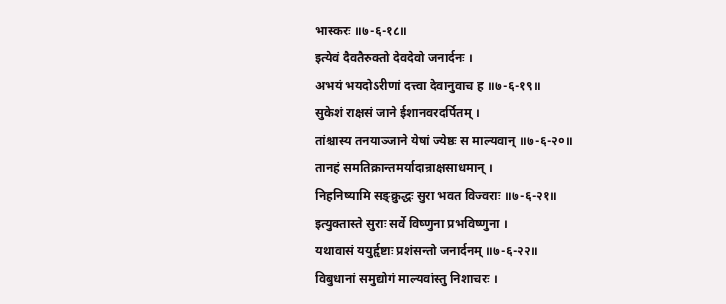भास्करः ॥७-६-१८॥
इत्येवं दैवतैरुक्तो देवदेवो जनार्दनः ।
अभयं भयदोऽरीणां दत्त्वा देवानुवाच ह ॥७-६-१९॥
सुकेशं राक्षसं जाने ईशानवरदर्पितम् ।
तांश्चास्य तनयाञ्जाने येषां ज्येष्ठः स माल्यवान् ॥७-६-२०॥
तानहं समतिक्रान्तमर्यादान्राक्षसाधमान् ।
निहनिष्यामि सङ्क्रुद्धः सुरा भवत विज्वराः ॥७-६-२१॥
इत्युक्तास्ते सुराः सर्वे विष्णुना प्रभविष्णुना ।
यथावासं ययुर्हृष्टाः प्रशंसन्तो जनार्दनम् ॥७-६-२२॥
विबुधानां समुद्योगं माल्यवांस्तु निशाचरः ।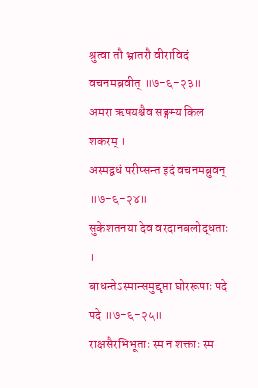श्रुत्वा तौ भ्रातरौ वीराविदं वचनमब्रवीत् ॥७-६-२३॥
अमरा ऋषयश्चैव सङ्गम्य किल शकरम् ।
अस्मद्वधं परीप्सन्त इदं वचनमब्रुवन् ॥७-६-२४॥
सुकेशतनया देव वरदानबलोद्धताः ।
बाधन्तेऽस्मान्समुद्दृप्ता घोररूपाः पदे पदे ॥७-६-२५॥
राक्षसैरभिभूताः स्म न शक्ताः स्म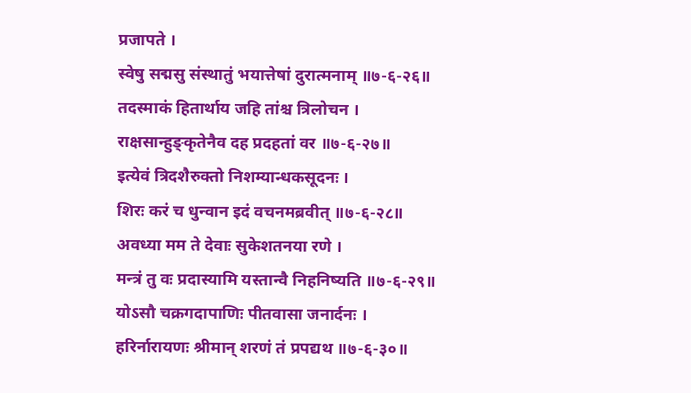प्रजापते ।
स्वेषु सद्मसु संस्थातुं भयात्तेषां दुरात्मनाम् ॥७-६-२६॥
तदस्माकं हितार्थाय जहि तांश्च त्रिलोचन ।
राक्षसान्हुङ्कृतेनैव दह प्रदहतां वर ॥७-६-२७॥
इत्येवं त्रिदशैरुक्तो निशम्यान्धकसूदनः ।
शिरः करं च धुन्वान इदं वचनमब्रवीत् ॥७-६-२८॥
अवध्या मम ते देवाः सुकेशतनया रणे ।
मन्त्रं तु वः प्रदास्यामि यस्तान्वै निहनिष्यति ॥७-६-२९॥
योऽसौ चक्रगदापाणिः पीतवासा जनार्दनः ।
हरिर्नारायणः श्रीमान् शरणं तं प्रपद्यथ ॥७-६-३०॥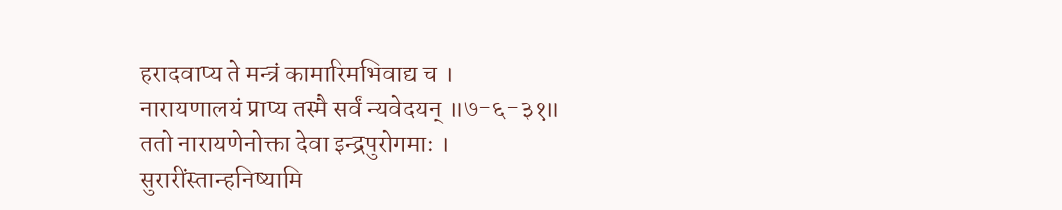हरादवाप्य ते मन्त्रं कामारिमभिवाद्य च ।
नारायणालयं प्राप्य तस्मै सर्वं न्यवेदयन् ॥७-६-३१॥
ततो नारायणेनोक्ता देवा इन्द्रपुरोगमाः ।
सुरारींस्तान्हनिष्यामि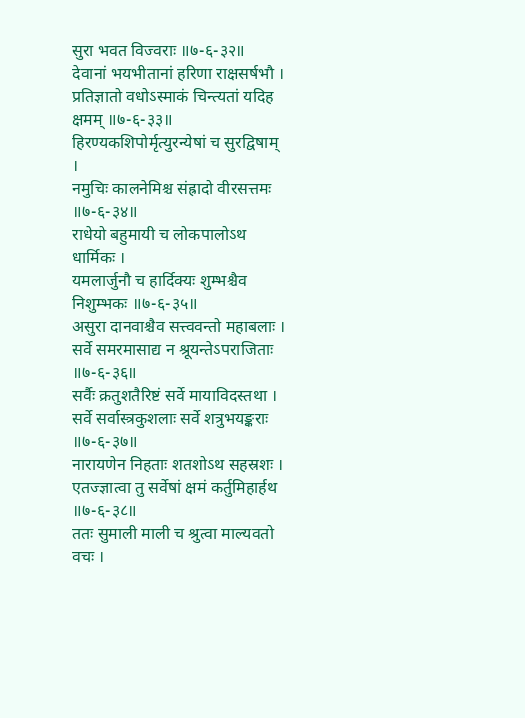सुरा भवत विज्वराः ॥७-६-३२॥
देवानां भयभीतानां हरिणा राक्षसर्षभौ ।
प्रतिज्ञातो वधोऽस्माकं चिन्त्यतां यदिह क्षमम् ॥७-६-३३॥
हिरण्यकशिपोर्मृत्युरन्येषां च सुरद्विषाम् ।
नमुचिः कालनेमिश्च संह्रादो वीरसत्तमः ॥७-६-३४॥
राधेयो बहुमायी च लोकपालोऽथ धार्मिकः ।
यमलार्जुनौ च हार्दिक्यः शुम्भश्चैव निशुम्भकः ॥७-६-३५॥
असुरा दानवाश्चैव सत्त्ववन्तो महाबलाः ।
सर्वे समरमासाद्य न श्रूयन्तेऽपराजिताः ॥७-६-३६॥
सर्वैः क्रतुशतैरिष्टं सर्वे मायाविदस्तथा ।
सर्वे सर्वास्त्रकुशलाः सर्वे शत्रुभयङ्कराः ॥७-६-३७॥
नारायणेन निहताः शतशोऽथ सहस्रशः ।
एतज्ज्ञात्वा तु सर्वेषां क्षमं कर्तुमिहार्हथ ॥७-६-३८॥
ततः सुमाली माली च श्रुत्वा माल्यवतो वचः ।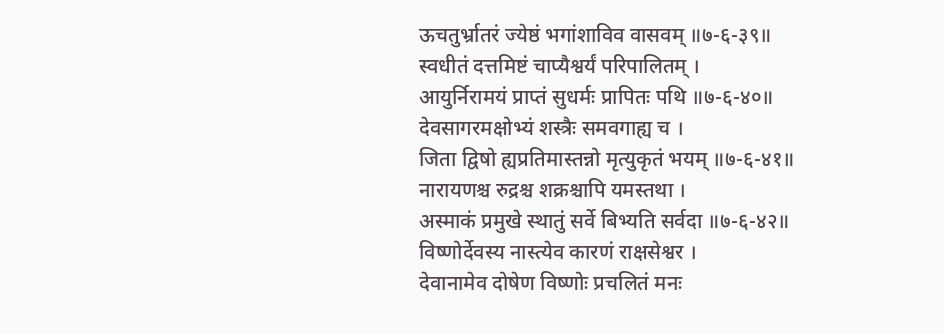ऊचतुर्भ्रातरं ज्येष्ठं भगांशाविव वासवम् ॥७-६-३९॥
स्वधीतं दत्तमिष्टं चाप्यैश्वर्यं परिपालितम् ।
आयुर्निरामयं प्राप्तं सुधर्मः प्रापितः पथि ॥७-६-४०॥
देवसागरमक्षोभ्यं शस्त्रैः समवगाह्य च ।
जिता द्विषो ह्यप्रतिमास्तन्नो मृत्युकृतं भयम् ॥७-६-४१॥
नारायणश्च रुद्रश्च शक्रश्चापि यमस्तथा ।
अस्माकं प्रमुखे स्थातुं सर्वे बिभ्यति सर्वदा ॥७-६-४२॥
विष्णोर्देवस्य नास्त्येव कारणं राक्षसेश्वर ।
देवानामेव दोषेण विष्णोः प्रचलितं मनः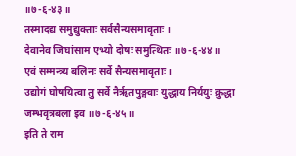॥७-६-४३॥
तस्मादद्य समुद्युक्ताः सर्वसैन्यसमावृताः ।
देवानेव जिघांसाम एभ्यो दोषः समुत्थितः ॥७-६-४४॥
एवं सम्मन्त्र्य बलिनः सर्वे सैन्यसमावृताः ।
उद्योगं घोषयित्वा तु सर्वे नैर्ऋतपुङ्गवाः युद्धाय निर्ययुः क्रुद्धा जम्भवृत्रबला इव ॥७-६-४५॥
इति ते राम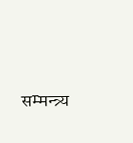सम्मन्त्र्य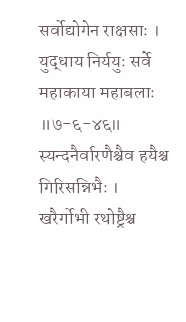सर्वोद्योगेन राक्षसाः ।
युद्धाय निर्ययुः सर्वे महाकाया महाबलाः ॥७-६-४६॥
स्यन्दनैर्वारणैश्चैव हयैश्च गिरिसन्निभैः ।
खरैर्गोभी रथोष्ट्रैश्च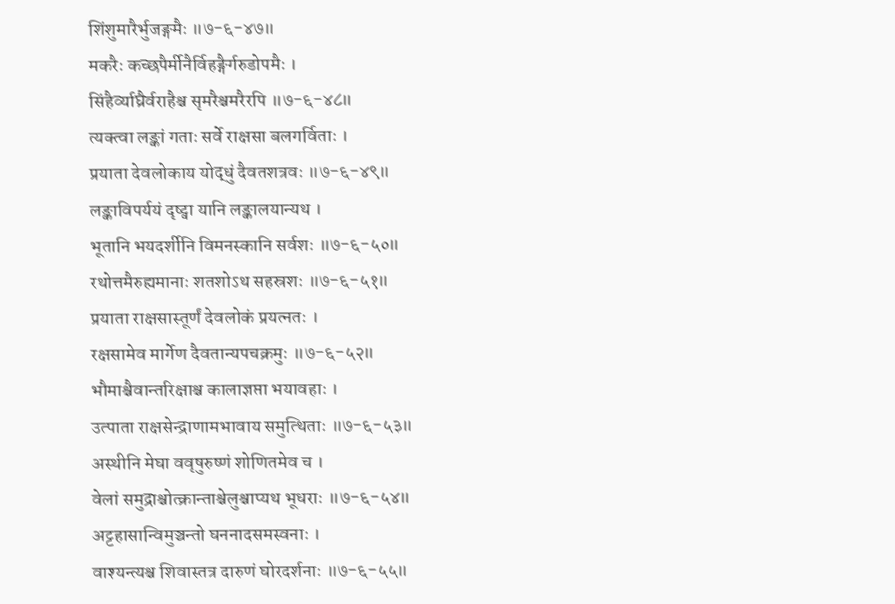शिंशुमारैर्भुजङ्गमैः ॥७-६-४७॥
मकरैः कच्छपैर्मीनैर्विहङ्गैर्गरुडोपमैः ।
सिंहैर्व्याघ्रैर्वराहैश्च सृमरैश्चमरैरपि ॥७-६-४८॥
त्यक्त्वा लङ्कां गताः सर्वे राक्षसा बलगर्विताः ।
प्रयाता देवलोकाय योद्धुं दैवतशत्रवः ॥७-६-४९॥
लङ्काविपर्ययं दृष्ट्वा यानि लङ्कालयान्यथ ।
भूतानि भयदर्शीनि विमनस्कानि सर्वशः ॥७-६-५०॥
रथोत्तमैरुह्यमानाः शतशोऽथ सहस्रशः ॥७-६-५१॥
प्रयाता राक्षसास्तूर्णं देवलोकं प्रयत्नतः ।
रक्षसामेव मार्गेण दैवतान्यपचक्रमुः ॥७-६-५२॥
भौमाश्चैवान्तरिक्षाश्च कालाज्ञप्ता भयावहाः ।
उत्पाता राक्षसेन्द्राणामभावाय समुत्थिताः ॥७-६-५३॥
अस्थीनि मेघा ववृषुरुष्णं शोणितमेव च ।
वेलां समुद्राश्चोत्क्रान्ताश्चेलुश्चाप्यथ भूधराः ॥७-६-५४॥
अट्टहासान्विमुञ्चन्तो घननादसमस्वनाः ।
वाश्यन्त्यश्च शिवास्तत्र दारुणं घोरदर्शनाः ॥७-६-५५॥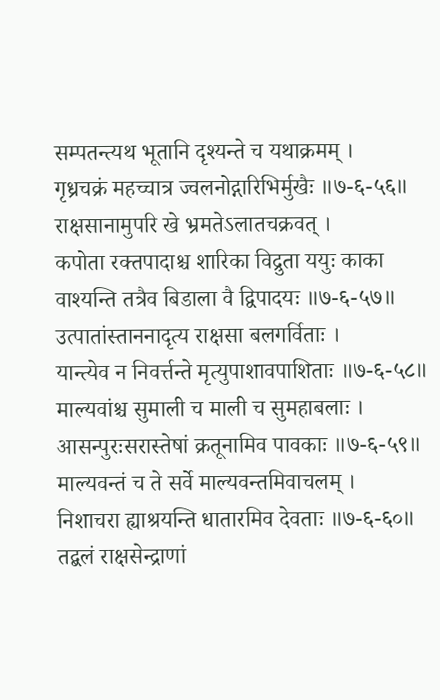सम्पतन्त्यथ भूतानि दृश्यन्ते च यथाक्रमम् ।
गृध्रचक्रं महच्चात्र ज्वलनोद्गारिभिर्मुखैः ॥७-६-५६॥
राक्षसानामुपरि खे भ्रमतेऽलातचक्रवत् ।
कपोता रक्तपादाश्च शारिका विद्रुता ययुः काका वाश्यन्ति तत्रैव बिडाला वै द्विपादयः ॥७-६-५७॥
उत्पातांस्ताननादृत्य राक्षसा बलगर्विताः ।
यान्त्येव न निवर्त्तन्ते मृत्युपाशावपाशिताः ॥७-६-५८॥
माल्यवांश्च सुमाली च माली च सुमहाबलाः ।
आसन्पुरःसरास्तेषां क्रतूनामिव पावकाः ॥७-६-५९॥
माल्यवन्तं च ते सर्वे माल्यवन्तमिवाचलम् ।
निशाचरा ह्याश्रयन्ति धातारमिव देवताः ॥७-६-६०॥
तद्बलं राक्षसेन्द्राणां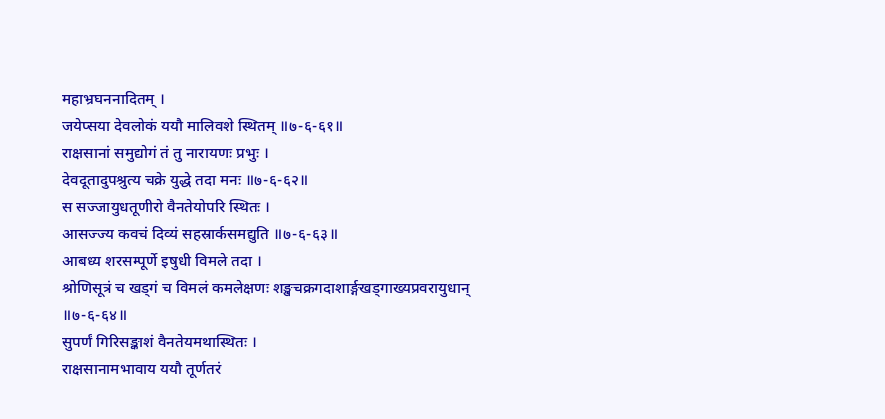महाभ्रघननादितम् ।
जयेप्सया देवलोकं ययौ मालिवशे स्थितम् ॥७-६-६१॥
राक्षसानां समुद्योगं तं तु नारायणः प्रभुः ।
देवदूतादुपश्रुत्य चक्रे युद्धे तदा मनः ॥७-६-६२॥
स सज्जायुधतूणीरो वैनतेयोपरि स्थितः ।
आसज्ज्य कवचं दिव्यं सहस्रार्कसमद्युति ॥७-६-६३॥
आबध्य शरसम्पूर्णे इषुधी विमले तदा ।
श्रोणिसूत्रं च खड्गं च विमलं कमलेक्षणः शङ्खचक्रगदाशार्ङ्गखड्गाख्यप्रवरायुधान् ॥७-६-६४॥
सुपर्णं गिरिसङ्काशं वैनतेयमथास्थितः ।
राक्षसानामभावाय ययौ तूर्णतरं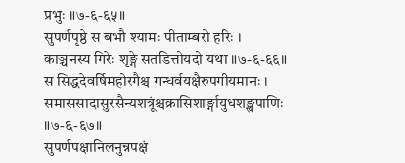प्रभुः ॥७-६-६५॥
सुपर्णपृष्ठे स बभौ श्यामः पीताम्बरो हरिः ।
काञ्चनस्य गिरेः शृङ्गे सतडित्तोयदो यथा ॥७-६-६६॥
स सिद्धदेवर्षिमहोरगैश्च गन्धर्वयक्षैरुपगीयमानः ।
समाससादासुरसैन्यशत्रूंश्चक्रासिशार्ङ्गायुधशङ्खपाणिः ॥७-६-६७॥
सुपर्णपक्षानिलनुन्नपक्षं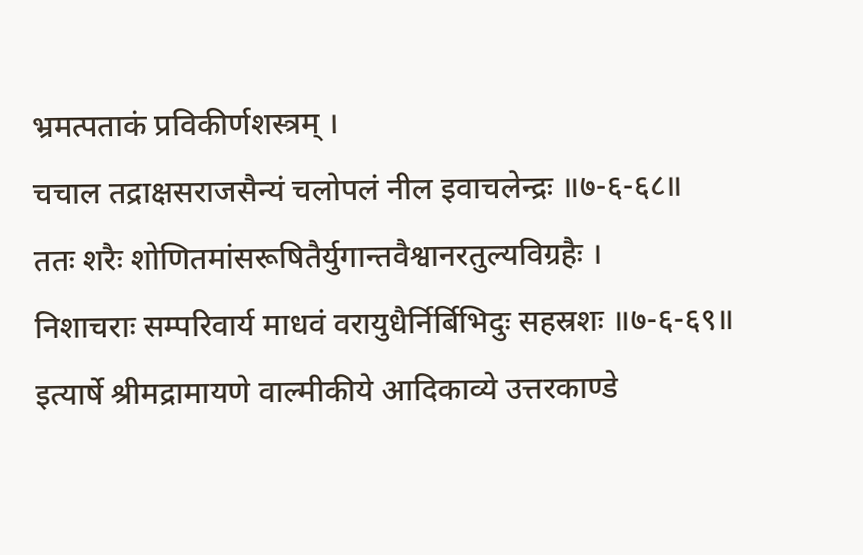भ्रमत्पताकं प्रविकीर्णशस्त्रम् ।
चचाल तद्राक्षसराजसैन्यं चलोपलं नील इवाचलेन्द्रः ॥७-६-६८॥
ततः शरैः शोणितमांसरूषितैर्युगान्तवैश्वानरतुल्यविग्रहैः ।
निशाचराः सम्परिवार्य माधवं वरायुधैर्निर्बिभिदुः सहस्रशः ॥७-६-६९॥
इत्यार्षे श्रीमद्रामायणे वाल्मीकीये आदिकाव्ये उत्तरकाण्डे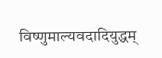विष्णुमाल्यवदादियुद्धम्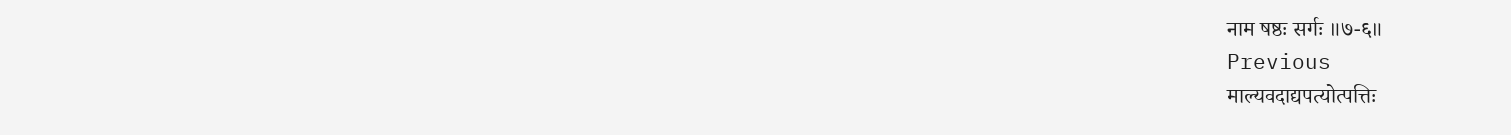नाम षष्ठः सर्गः ॥७-६॥
Previous
माल्यवदाद्यपत्योत्पत्तिः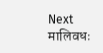Next
मालिवधः